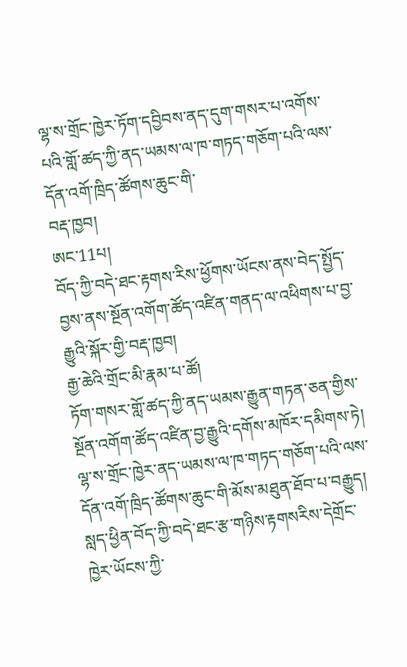ལྷ་ས་གྲོང་ཁྱེར་ཏོག་དབྱིབས་ནད་དུག་གསར་པ་འགོས་པའི་གློ་ཚད་ཀྱི་ནད་ཡམས་ལ་ཁ་གཏད་གཅོག་པའི་ལས་དོན་འགོ་ཁྲིད་ཚོགས་ཆུང་གི་
བརྡ་ཁྱབ།
ཨང་11པ།
བོད་ཀྱི་བདེ་ཐང་རྟགས་རིས་ཕྱོགས་ཡོངས་ནས་བེད་སྤྱོད་བྱས་ནས་སྔོན་འགོག་ཚོད་འཛིན་གནད་ལ་འཕིགས་པ་བྱ་རྒྱུའི་སྐོར་གྱི་བརྡ་ཁྱབ།
རྒྱ་ཆེའི་གྲོང་མི་རྣམ་པ་ཚོ།
ཏོག་གསར་གློ་ཚད་ཀྱི་ནད་ཡམས་རྒྱུན་གཏན་ཅན་གྱིས་སྔོན་འགོག་ཚོད་འཛིན་བྱ་རྒྱུའི་དགོས་མཁོར་དམིགས་ཏེ།  ལྷ་ས་གྲོང་ཁྱེར་ནད་ཡམས་ལ་ཁ་གཏད་གཅོག་པའི་ལས་དོན་འགོ་ཁྲིད་ཚོགས་ཆུང་གི་མོས་མཐུན་ཐོབ་པ་བརྒྱུད།  སླད་ཕྱིན་བོད་ཀྱི་བདེ་ཐང་རྩ་གཉིས་རྟགསརིས་དེགྲོང་ཁྱེར་ཡོངས་ཀྱི་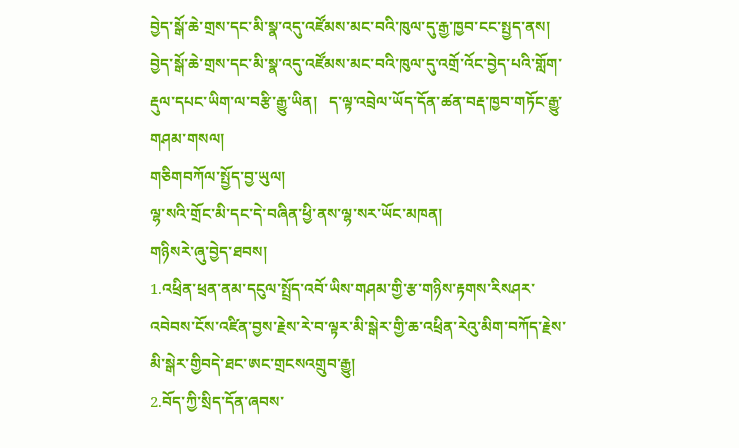བྱེད་སྒོ་ཆེ་གྲས་དང་མི་སྣ་འདུ་འཛོམས་མང་བའི་ཁུལ་དུ་རྒྱ་ཁྱབ་ངང་སྤྱད་ནས།   བྱེད་སྒོ་ཆེ་གྲས་དང་མི་སྣ་འདུ་འཛོམས་མང་བའི་ཁུལ་དུ་འགྲོ་འོང་བྱེད་པའི་གློག་རྡུལ་དཔང་ཡིག་ལ་བརྩི་རྒྱུ་ཡིན།   ད་ལྟ་འབྲེལ་ཡོད་དོན་ཚན་བརྡ་ཁྱབ་གཏོང་རྒྱུ་གཤམ་གསལ།
གཅིགབཀོལ་སྤྱོད་བྱ་ཡུལ།
ལྷ་སའི་གྲོང་མི་དང་དེ་བཞིན་ཕྱི་ནས་ལྷ་སར་ཡོང་མཁན།
གཉིསརེ་ཞུ་བྱེད་ཐབས།
1.འཕྲིན་ཕྲན་ནམ་དངུལ་སྤྲོད་འབོ་ཡིས་གཤམ་གྱི་རྩ་གཉིས་རྟགས་རིསཤར་འབེབས་ངོས་འཛིན་བྱས་རྗེས་རེ་བ་ལྟར་མི་སྒེར་གྱི་ཆ་འཕྲིན་རེའུ་མིག་བཀོད་རྗེས་མི་སྒེར་གྱིབདེ་ཐང་ཨང་གྲངསའགྲུབ་རྒྱུ།
2.བོད་ཀྱི་སྲིད་དོན་ཞབས་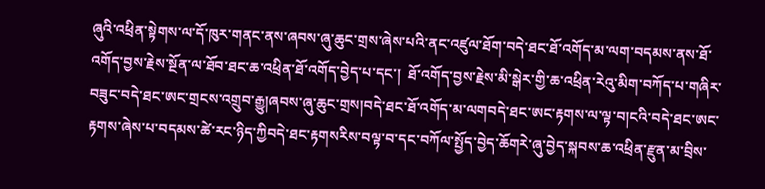ཞུའི་འཕྲིན་སྟེགས་ལ་དོ་ཁུར་གནང་ནས་ཞབས་ཞུ་ཆུང་གྲས་ཞེས་པའི་ནང་འཛུལ་ཐོག་བདེ་ཐང་ཐོ་འགོད་མ་ལག་བདམས་ནས་ཐོ་འགོད་བྱས་རྗེས་སྔོན་ལ་ཐོབ་ཐང་ཆ་འཕྲིན་ཐོ་འགོད་བྱེད་པ་དང་།  ཐོ་འགོད་བྱས་རྗེས་མི་སྒེར་གྱི་ཆ་འཕྲིན་རེའུ་མིག་བཀོད་པ་གཞིར་བཟུང་བདེ་ཐང་ཨང་གྲངས་འགྲུབ་རྒྱུ།ཞབས་ཞུ་ཆུང་གྲས།བདེ་ཐང་ཐོ་འགོད་མ་ལགབདེ་ཐང་ཨང་རྟགས་ལ་ལྟ་བ།ངའི་བདེ་ཐང་ཨང་རྟགས་ཞེས་པ་བདམས་ཚེ་རང་ཉིད་ཀྱིབདེ་ཐང་རྟགསརིས་བལྟ་བ་དང་བཀོལ་སྤྱོད་བྱེད་ཆོགརེ་ཞུ་བྱེད་སྐབས་ཆ་འཕྲིན་རྫུན་མ་བྲིས་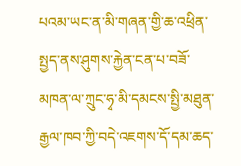པའམ་ཡང་ན་མི་གཞན་གྱི་ཆ་འཕྲིན་སྤྱད་ནས་ཤུགས་རྐྱེན་ངན་པ་བཟོ་མཁན་ལ་ཀྲུང་ཧྭ་མི་དམངས་སྤྱི་མཐུན་རྒྱལ་ཁབ་ཀྱི་བདེ་འཇགས་དོ་དམ་ཆད་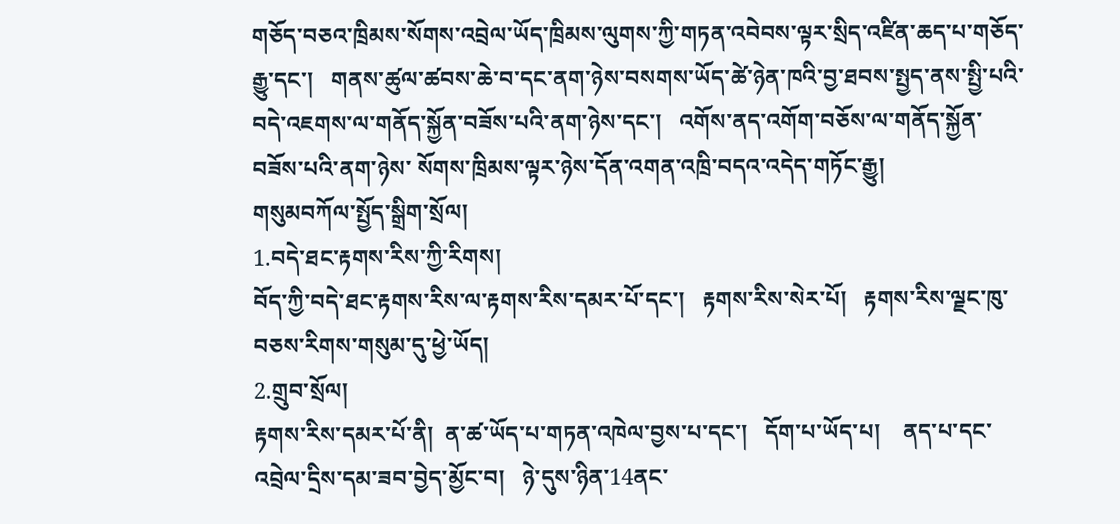གཅོད་བཅའ་ཁྲིམས་སོགས་འབྲེལ་ཡོད་ཁྲིམས་ལུགས་ཀྱི་གཏན་འབེབས་ལྟར་སྲིད་འཛིན་ཆད་པ་གཅོད་རྒྱུ་དང་།   གནས་ཚུལ་ཚབས་ཆེ་བ་དང་ནག་ཉེས་བསགས་ཡོད་ཚེ་ཉེན་ཁའི་བྱ་ཐབས་སྤྱད་ནས་སྤྱི་པའི་བདེ་འཇགས་ལ་གནོད་སྐྱོན་བཟོས་པའི་ནག་ཉེས་དང་།   འགོས་ནད་འགོག་བཅོས་ལ་གནོད་སྐྱོན་བཟོས་པའི་ནག་ཉེས་ སོགས་ཁྲིམས་ལྟར་ཉེས་དོན་འགན་འཁྲི་བདའ་འདེད་གཏོང་རྒྱུ།
གསུམབཀོལ་སྤྱོད་སྒྲིག་སྲོལ།
1.བདེ་ཐང་རྟགས་རིས་ཀྱི་རིགས།
བོད་ཀྱི་བདེ་ཐང་རྟགས་རིས་ལ་རྟགས་རིས་དམར་པོ་དང་།   རྟགས་རིས་སེར་པོ།   རྟགས་རིས་ལྗང་ཁུ་བཅས་རིགས་གསུམ་དུ་ཕྱེ་ཡོད།
2.གྲུབ་སྲོལ།
རྟགས་རིས་དམར་པོ་ནི།  ན་ཚ་ཡོད་པ་གཏན་འཁེལ་བྱས་པ་དང་།   དོག་པ་ཡོད་པ།    ནད་པ་དང་འབྲེལ་དྲིས་དམ་ཟབ་བྱེད་མྱོང་བ།   ཉེ་དུས་ཉིན་14ནང་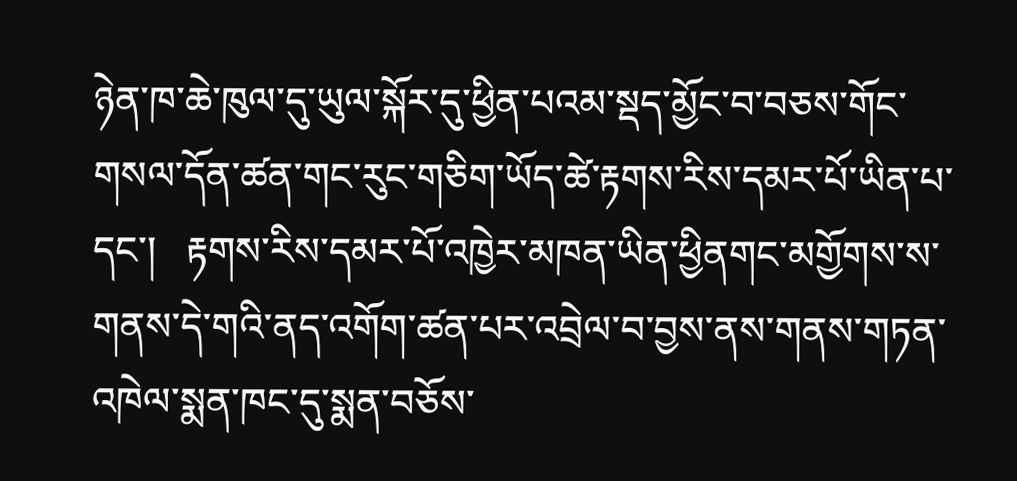ཉེན་ཁ་ཆེ་ཁུལ་དུ་ཡུལ་སྐོར་དུ་ཕྱིན་པའམ་སྡད་མྱོང་བ་བཅས་གོང་གསལ་དོན་ཚན་གང་རུང་གཅིག་ཡོད་ཚེ་རྟགས་རིས་དམར་པོ་ཡིན་པ་དང་།   རྟགས་རིས་དམར་པོ་འཁྱེར་མཁན་ཡིན་ཕྱིནགང་མགྱོགས་ས་གནས་དེ་གའི་ནད་འགོག་ཚན་པར་འབྲེལ་བ་བྱས་ནས་གནས་གཏན་འཁེལ་སྨན་ཁང་དུ་སྨན་བཅོས་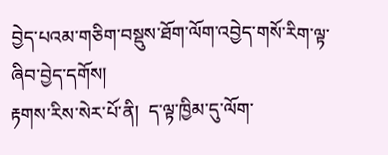བྱེད་པའམ་གཅིག་བསྡུས་ཐོག་ལོག་འབྱེད་གསོ་རིག་ལྟ་ཞིབ་བྱེད་དགོས།
རྟགས་རིས་སེར་པོ་ནི།  ད་ལྟ་ཁྱིམ་དུ་ལོག་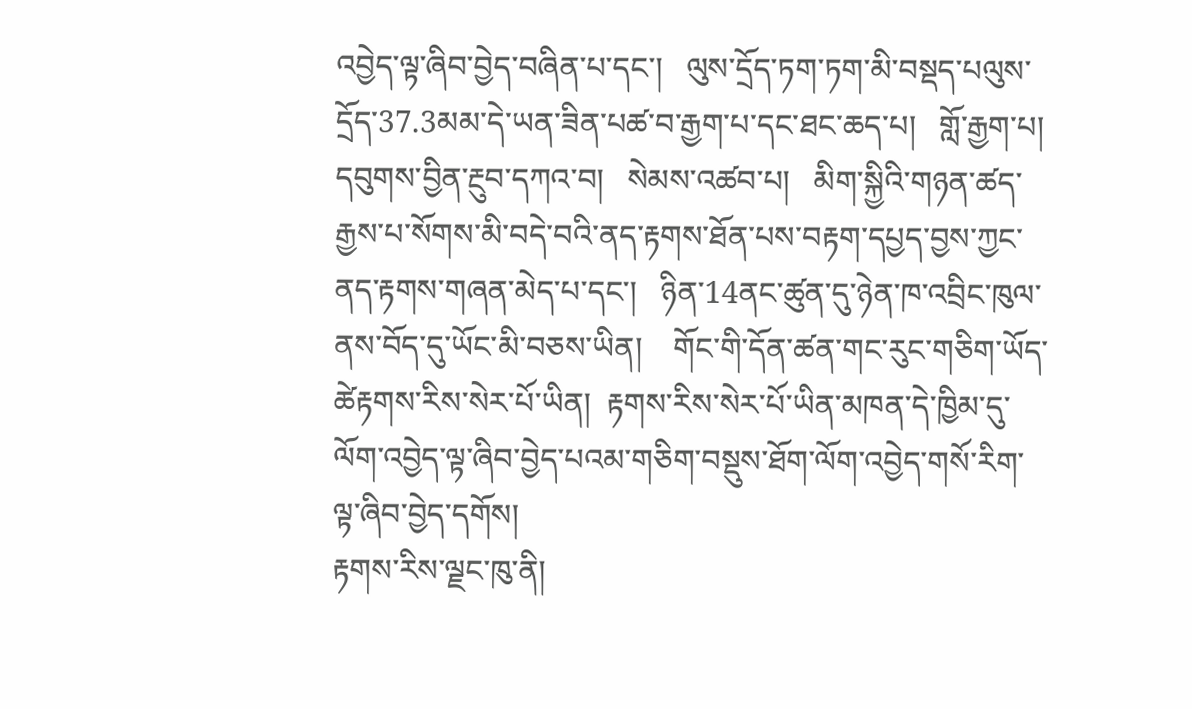འབྱེད་ལྟ་ཞིབ་བྱེད་བཞིན་པ་དང་།   ལུས་དྲོད་ཏག་ཏག་མི་བསྡད་པལུས་དྲོད་37.3མམ་དེ་ཡན་ཟིན་པཚ་བ་རྒྱག་པ་དང་ཐང་ཆད་པ།   གློ་རྒྱག་པ།   དབུགས་བྱིན་རྔུབ་དཀའ་བ།   སེམས་འཚབ་པ།   མིག་སྐྱིའི་གཉན་ཚད་རྒྱས་པ་སོགས་མི་བདེ་བའི་ནད་རྟགས་ཐོན་པས་བརྟག་དཔྱད་བྱས་ཀྱང་ནད་རྟགས་གཞན་མེད་པ་དང་།   ཉིན་14ནང་ཚུན་དུ་ཉེན་ཁ་འབྲིང་ཁུལ་ནས་བོད་དུ་ཡོང་མི་བཅས་ཡིན།    གོང་གི་དོན་ཚན་གང་རུང་གཅིག་ཡོད་ཚེརྟགས་རིས་སེར་པོ་ཡིན།  རྟགས་རིས་སེར་པོ་ཡིན་མཁན་དེ་ཁྱིམ་དུ་ལོག་འབྱེད་ལྟ་ཞིབ་བྱེད་པའམ་གཅིག་བསྡུས་ཐོག་ལོག་འབྱེད་གསོ་རིག་ལྟ་ཞིབ་བྱེད་དགོས།
རྟགས་རིས་ལྗང་ཁུ་ནི།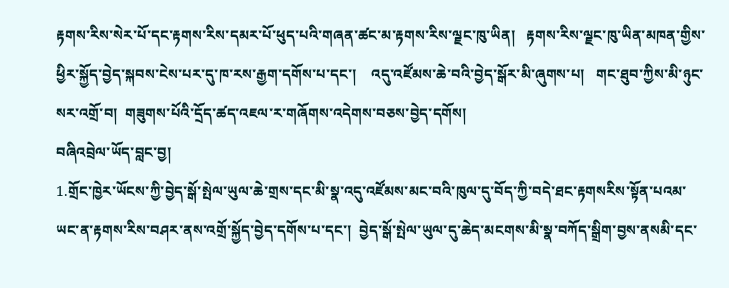རྟགས་རིས་སེར་པོ་དང་རྟགས་རིས་དམར་པོ་ཕུད་པའི་གཞན་ཚང་མ་རྟགས་རིས་ལྗང་ཁུ་ཡིན།   རྟགས་རིས་ལྗང་ཁུ་ཡིན་མཁན་གྱིས་ཕྱིར་སྐྱོད་བྱེད་སྐབས་ངེས་པར་དུ་ཁ་རས་རྒྱག་དགོས་པ་དང་།    འདུ་འཛོམས་ཆེ་བའི་བྱེད་སྒོར་མི་ཞུགས་པ།   གང་ཐུབ་ཀྱིས་མི་ཉུང་སར་འགྲོ་བ།  གཟུགས་པོའི་དྲོད་ཚད་འཇལ་ར་གཞོགས་འདེགས་བཅས་བྱེད་དགོས།
བཞིའབྲེལ་ཡོད་བླང་བྱ།
1.གྲོང་ཁྱེར་ཡོངས་ཀྱི་བྱེད་སྒོ་སྤེལ་ཡུལ་ཆེ་གྲས་དང་མི་སྣ་འདུ་འཛོམས་མང་བའི་ཁུལ་དུ་བོད་ཀྱི་བདེ་ཐང་རྟགསརིས་སྟོན་པའམ་ཡང་ན་རྟགས་རིས་བཤར་ནས་འགྲོ་སྐྱོད་བྱེད་དགོས་པ་དང་།  བྱེད་སྒོ་སྤེལ་ཡུལ་དུ་ཆེད་མངགས་མི་སྣ་བཀོད་སྒྲིག་བྱས་ནསམི་དང་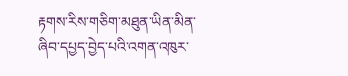རྟགས་རིས་གཅིག་མཐུན་ཡིན་མིན་ཞིབ་དཔྱད་བྱེད་པའི་འགན་འཁུར་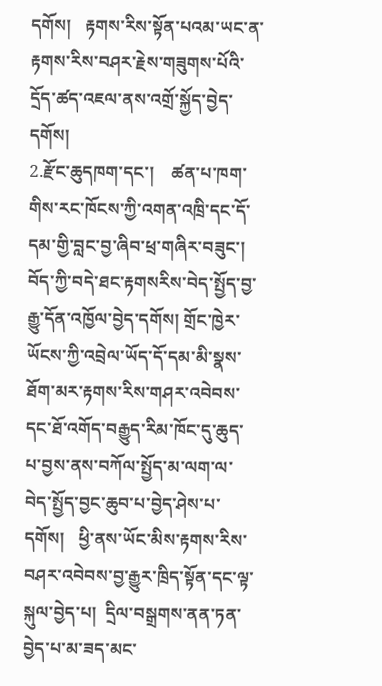དགོས།   རྟགས་རིས་སྟོན་པའམ་ཡང་ན་རྟགས་རིས་བཤར་རྗེས་གཟུགས་པོའི་དྲོད་ཚད་འཇལ་ནས་འགྲོ་སྐྱོད་བྱེད་དགོས།
2.རྫོང་ཆུདཁག་དང་།    ཚན་པ་ཁག་གིས་རང་ཁོངས་ཀྱི་འགན་འཁྲི་དང་དོ་དམ་གྱི་བླང་བྱ་ཞིབ་ཕྲ་གཞིར་བཟུང་།   བོད་ཀྱི་བདེ་ཐང་རྟགསརིས་བེད་སྤྱོད་བྱ་རྒྱུ་དོན་འཁྱོལ་བྱེད་དགོས། གྲོང་ཁྱེར་ཡོངས་ཀྱི་འབྲེལ་ཡོད་དོ་དམ་མི་སྣས་ཐོག་མར་རྟགས་རིས་གཤར་འབེབས་དང་ཐོ་འགོད་བརྒྱུད་རིམ་ཁོང་དུ་ཆུད་པ་བྱས་ནས་བཀོལ་སྤྱོད་མ་ལག་ལ་བེད་སྤྱོད་བྱང་ཆུབ་པ་བྱེད་ཤེས་པ་དགོས།   ཕྱི་ནས་ཡོང་མིས་རྟགས་རིས་བཤར་འབེབས་བྱ་རྒྱུར་ཁྲིད་སྟོན་དང་ལྟ་སྐུལ་བྱེད་པ།  དྲིལ་བསྒྲགས་ནན་ཏན་བྱེད་པ་མ་ཟད་མང་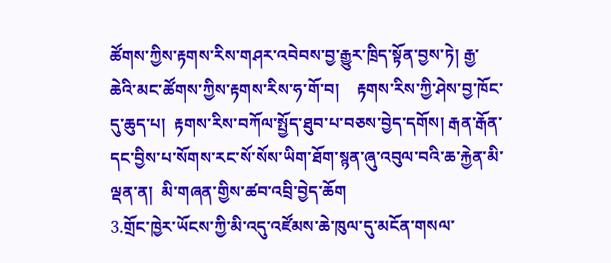ཚོགས་ཀྱིས་རྟགས་རིས་གཤར་འབེབས་བྱ་རྒྱུར་ཁྲིད་སྟོན་བྱས་ཏེ། རྒྱ་ཆེའི་མང་ཚོགས་ཀྱིས་རྟགས་རིས་ཧ་གོ་བ།    རྟགས་རིས་ཀྱི་ཤེས་བྱ་ཁོང་དུ་ཆུད་པ།  རྟགས་རིས་བཀོལ་སྤྱོད་ཐུབ་པ་བཅས་བྱེད་དགོས། རྒན་རྒོན་དང་བྱིས་པ་སོགས་རང་སོ་སོས་ཡིག་ཐོག་སྙན་ཞུ་འབུལ་བའི་ཆ་རྐྱེན་མི་ལྡན་ན།  མི་གཞན་གྱིས་ཚབ་འབྲི་བྱེད་ཆོག
3.གྲོང་ཁྱེར་ཡོངས་ཀྱི་མི་འདུ་འཛོམས་ཆེ་ཁུལ་དུ་མངོན་གསལ་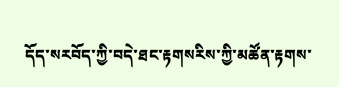དོད་སརབོད་ཀྱི་བདེ་ཐང་རྟགསརིས་ཀྱི་མཚོན་རྟགས་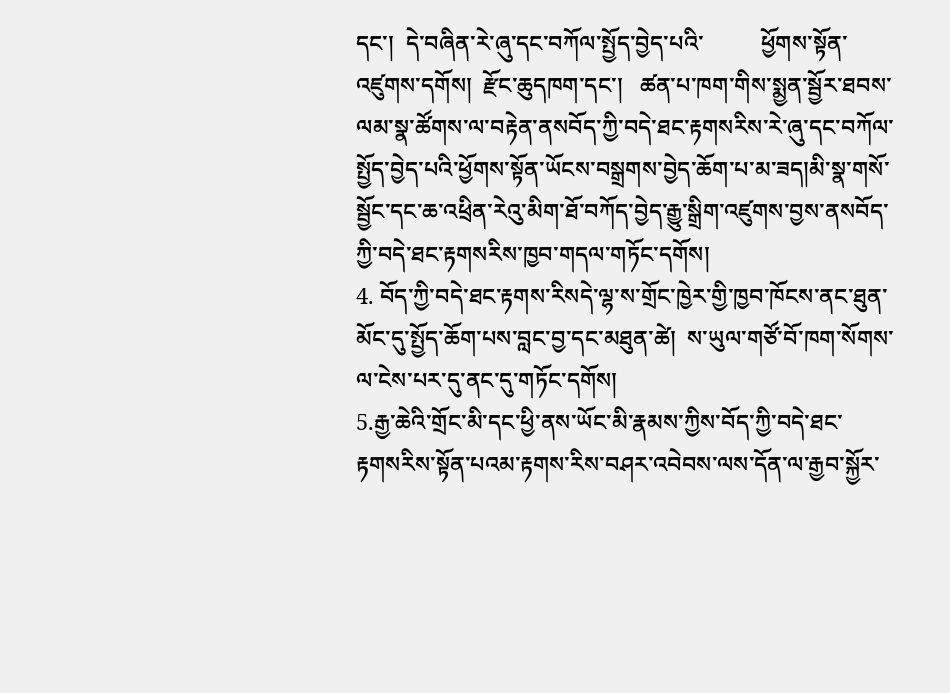དང་།  དེ་བཞིན་རེ་ཞུ་དང་བཀོལ་སྤྱོད་བྱེད་པའི་          ཕྱོགས་སྟོན་འཛུགས་དགོས།  རྫོང་ཆུདཁག་དང་།   ཚན་པ་ཁག་གིས་སྨྱན་སྦྱོར་ཐབས་ལམ་སྣ་ཚོགས་ལ་བརྟེན་ནསབོད་ཀྱི་བདེ་ཐང་རྟགསརིས་རེ་ཞུ་དང་བཀོལ་སྤྱོད་བྱེད་པའི་ཕྱོགས་སྟོན་ཡོངས་བསྒྲགས་བྱེད་ཆོག་པ་མ་ཟད།མི་སྣ་གསོ་སྦྱོང་དང་ཆ་འཕྲིན་རེའུ་མིག་ཐོ་བཀོད་བྱེད་རྒྱུ་སྒྲིག་འཛུགས་བྱས་ནསབོད་ཀྱི་བདེ་ཐང་རྟགསརིས་ཁྱབ་གདལ་གཏོང་དགོས།
4. བོད་ཀྱི་བདེ་ཐང་རྟགས་རིསདེ་ལྷ་ས་གྲོང་ཁྱེར་གྱི་ཁྱབ་ཁོངས་ནང་ཐུན་མོང་དུ་སྤྱོད་ཆོག་པས་བླང་བྱ་དང་མཐུན་ཚེ།  ས་ཡུལ་གཙོ་བོ་ཁག་སོགས་ལ་ངེས་པར་དུ་ནང་དུ་གཏོང་དགོས།
5.རྒྱ་ཆེའི་གྲོང་མི་དང་ཕྱི་ནས་ཡོང་མི་རྣམས་ཀྱིས་བོད་ཀྱི་བདེ་ཐང་རྟགསརིས་སྟོན་པའམ་རྟགས་རིས་བཤར་འབེབས་ལས་དོན་ལ་རྒྱབ་སྐྱོར་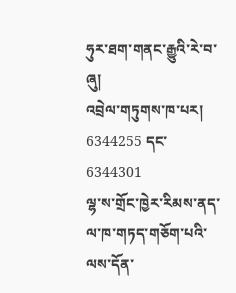ཧུར་ཐག་གནང་རྒྱུའི་རེ་བ་ཞུ།
འབྲེལ་གཏུགས་ཁ་པར།    6344255 དང་ 6344301
ལྷ་ས་གྲོང་ཁྱེར་རིམས་ནད་ལ་ཁ་གཏད་གཅོག་པའི་ལས་དོན་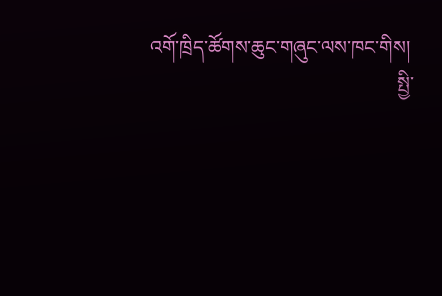འགོ་ཁྲིད་ཚོགས་ཆུང་གཞུང་ལས་ཁང་གིས།
                                                  སྤྱི་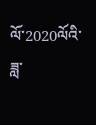ལོ་2020ལོའི་ཟླ་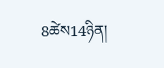8ཚེས14ཉིན།